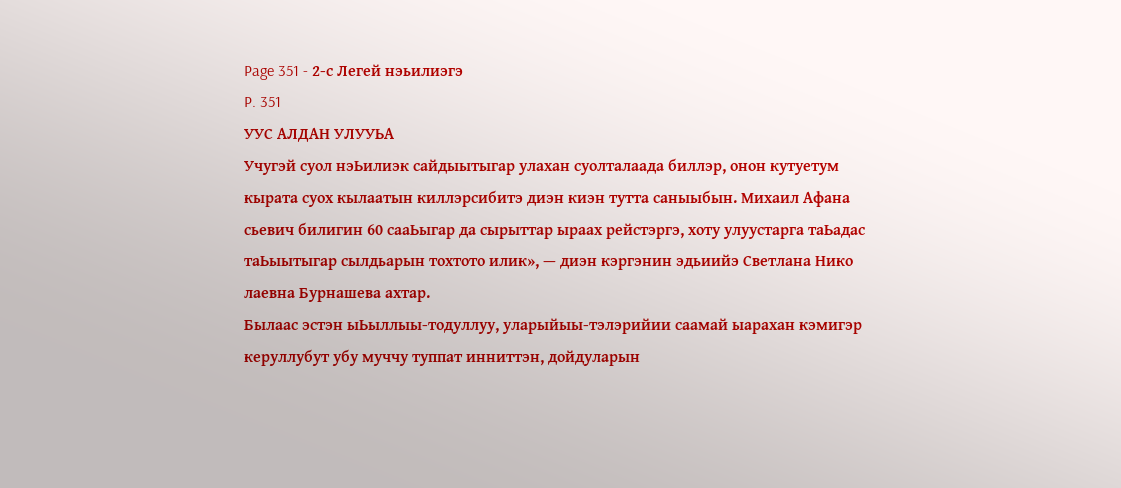Page 351 - 2-с Легей нэьилиэгэ
P. 351
УУС АЛДАН УЛУУЬА
Учугэй суол нэЬилиэк сайдыытыгар улахан суолталаада биллэр, онон кутуетум
кырата суох кылаатын киллэрсибитэ диэн киэн тутта саныыбын. Михаил Афана
сьевич билигин 60 сааЬыгар да сырыттар ыраах рейстэргэ, хоту улуустарга таЬадас
таЬыытыгар сылдьарын тохтото илик», — диэн кэргэнин эдьиийэ Светлана Нико
лаевна Бурнашева ахтар.
Былаас эстэн ыЬыллыы-тодуллуу, уларыйыы-тэлэрийии саамай ыарахан кэмигэр
керуллубут убу муччу туппат инниттэн, дойдуларын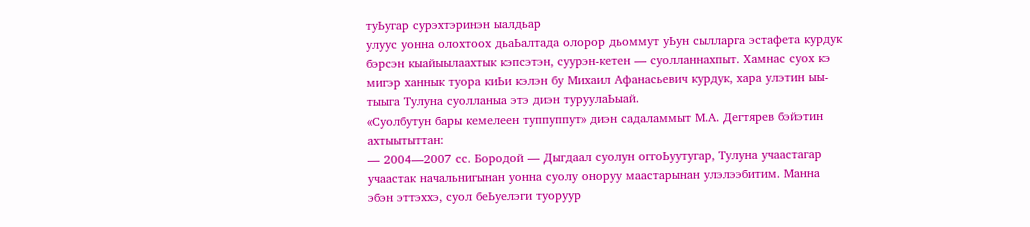туЬугар сурэхтэринэн ыалдьар
улуус уонна олохтоох дьаЬалтада олорор дьоммут уЬун сылларга эстафета курдук
бэрсэн кыайыылаахтык кэпсэтэн, суурэн-кетен — суолланнахпыт. Хамнас суох кэ
мигэр ханнык туора киЬи кэлэн бу Михаил Афанасьевич курдук, хара улэтин ыы-
тыыга Тулуна суолланыа этэ диэн туруулаЬыай.
«Суолбутун бары кемелеен туппуппут» диэн садаламмыт М.А. Дегтярев бэйэтин
ахтыытыттан:
— 2004—2007 сс. Бородой — Дыгдаал суолун оггоЬуутугар, Тулуна учаастагар
учаастак начальнигынан уонна суолу оноруу маастарынан улэлээбитим. Манна
эбэн эттэххэ, суол беЬуелэги туоруур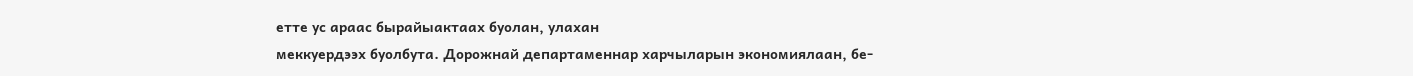етте ус араас бырайыактаах буолан, улахан
меккуердээх буолбута. Дорожнай департаменнар харчыларын экономиялаан, бе-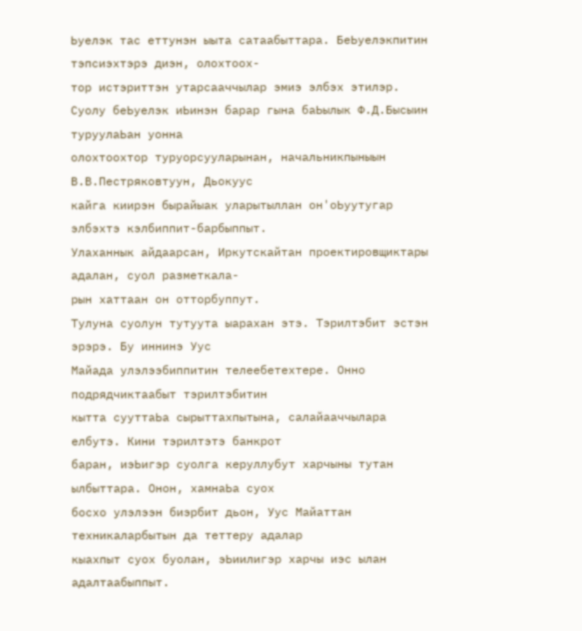Ьуелэк тас еттунэн ыыта сатаабыттара. БеЬуелэкпитин тэпсиэхтэрэ диэн, олохтоох-
тор истэриттэн утарсааччылар эмиэ элбэх этилэр.
Суолу беЬуелэк иЬинэн барар гына баЬылык Ф.Д.Бысыин туруулаЬан уонна
олохтоохтор туруорсууларынан, начальникпыныын В.В.Пестряковтуун, Дьокуус
кайга киирэн бырайыак уларытыллан он'оЬуутугар элбэхтэ кэлбиппит-барбыппыт.
Улаханнык айдаарсан, Иркутскайтан проектировщиктары адалан, суол разметкала-
рын хаттаан он отторбуппут.
Тулуна суолун тутуута ыарахан этэ. Тэрилтэбит эстэн эрэрэ. Бу иннинэ Уус
Майада улэлээбиппитин телеебетехтере. Онно подрядчиктаабыт тэрилтэбитин
кытта сууттаЬа сырыттахпытына, салайааччылара елбутэ. Кини тэрилтэтэ банкрот
баран, иэЬигэр суолга керуллубут харчыны тутан ылбыттара. Онон, хамнаЬа суох
босхо улэлээн биэрбит дьон, Уус Майаттан техникаларбытын да теттеру адалар
кыахпыт суох буолан, эЬиилигэр харчы иэс ылан адалтаабыппыт.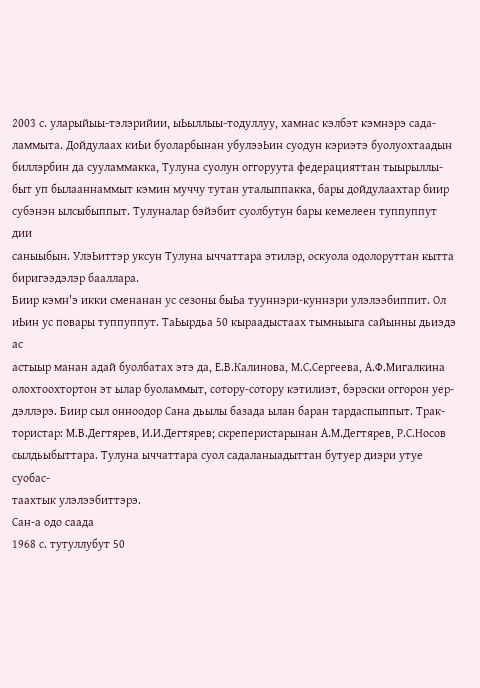2003 с. уларыйыы-тэлэрийии, ыЬыллыы-тодуллуу, хамнас кэлбэт кэмнэрэ сада-
ламмыта. Дойдулаах киЬи буоларбынан убулээЬин суодун кэриэтэ буолуохтаадын
биллэрбин да сууламмакка, Тулуна суолун оггоруута федерацияттан тыырыллы-
быт уп былааннаммыт кэмин муччу тутан уталыппакка, бары дойдулаахтар биир
субэнэн ылсыбыппыт. Тулуналар бэйэбит суолбутун бары кемелеен туппуппут дии
саныыбын. УлэЬиттэр уксун Тулуна ыччаттара этилэр, оскуола одолоруттан кытта
биригээдэлэр бааллара.
Биир кэмн'э икки сменанан ус сезоны быЬа тууннэри-куннэри улэлээбиппит. Ол
иЬин ус повары туппуппут. ТаЬырдьа 50 кыраадыстаах тымныыга сайынны дьиэдэ ас
астыыр манан адай буолбатах этэ да, Е.В.Калинова, М.С.Сергеева, А.Ф.Мигалкина
олохтоохтортон эт ылар буоламмыт, сотору-сотору кэтилиэт, бэрэски оггорон уер-
дэллэрэ. Биир сыл онноодор Сана дьылы базада ылан баран тардаспыппыт. Трак-
тористар: М.В.Дегтярев, И.И.Дегтярев; скреперистарынан А.М.Дегтярев, Р.С.Носов
сылдьыбыттара. Тулуна ыччаттара суол садаланыадыттан бутуер диэри утуе суобас-
таахтык улэлээбиттэрэ.
Сан-а одо саада
1968 с. тутуллубут 50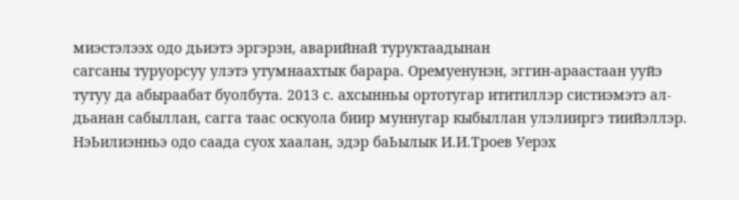миэстэлээх одо дьиэтэ эргэрэн, аварийнай туруктаадынан
сагсаны туруорсуу улэтэ утумнаахтык барара. Оремуенунэн, эггин-араастаан ууйэ
тутуу да абыраабат буолбута. 2013 с. ахсынньы ортотугар ититиллэр систиэмэтэ ал-
дьанан сабыллан, сагга таас оскуола биир муннугар кыбыллан улэлииргэ тиийэллэр.
НэЬилиэнньэ одо саада суох хаалан, эдэр баЬылык И.И.Троев Уерэх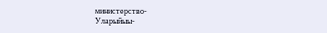министерство-
Уларыйыы-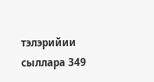тэлэрийии сыллара 349